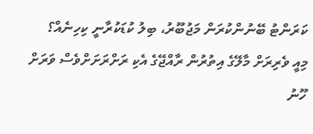ކަރަންޓު ބޭނުންކުރަން މަޖުބޫރު، ބިލު ކުޑަކުރާނީ ކިހިނެއް؟
މިއީ ވެރިރަށް މާލޭގެ އިތުރުން ރާއްޖޭގެ އެކި ރަށްރަށަށްވެސް ވަރަށް ހޫނު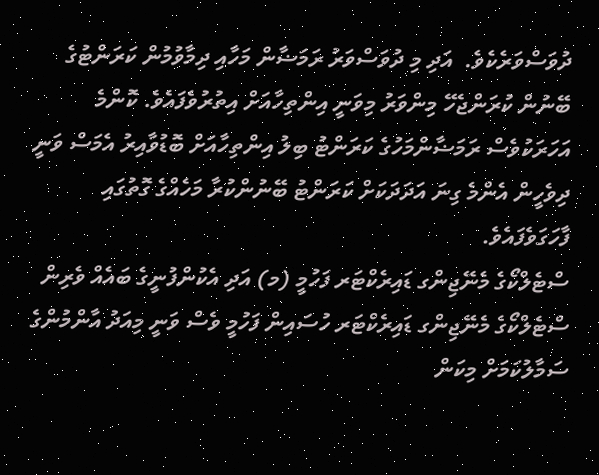ދުވަސްވަރެކެވެ.  އަދި މި ދުވަސްވަރު ރަމަޟާން މަހާއި ދިމާވުމުން ކަރަންޓުގެ ބޭނުން ކުރަންޖެހޭ މިންވަރު މިވަނީ އިންތިހާއަށް އިތުރުވެފައެވެ. ކޮންމެ އަހަރަކުވެސް ރަމަޟާންމަހުގެ ކަރަންޓު ބިލު އިންތިހާއަށް ބޮޑުވާއިރު އެމަސް ވަނީ ދިވެހީން އެންމެ ގިނަ އަދަދަކަށް ކަރަންޓު ބޭނުންކުރާ މަހެއްގެ ގޮތުގައި ފާހަގަވެފައެވެ.
ސްޓެލްކޯގެ މެނޭޖިންގ ޑައިރެކްޓަރ ފަހުމީ (މ) އަދި އެކުންފުނީގެ ބައެއް ވެރިން
ސްޓެލްކޯގެ މެނޭޖިންގ ޑައިރެކްޓަރ ހުސައިން ފަހުމީ ވެސް ވަނީ މިއަދު އާންމުންގެ ސަމާލުކަމަށް މިކަން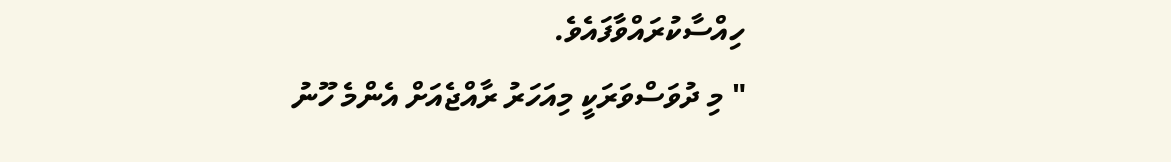ހިއްސާކުރައްވާފައެވެ.
" މި ދުވަސްވަރަކީ މިއަހަރު ރާއްޖެއަށް އެންމެ ހޫނު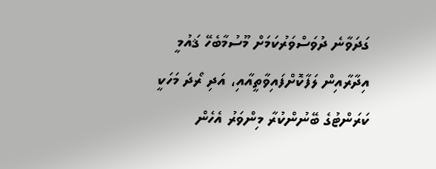ގަދަވާނެ ދުވަސްވަރުކަމަށް މޫސުމާބެހޭ ޤައުމީ އިދާރާއިން ލަފާކޮށްފައިވާތީއާއި، އަދި ރޯދަ މަހަކީ ކަރަންޓުގެ ބޭނުންކުރާ މިންވަރު އެހެން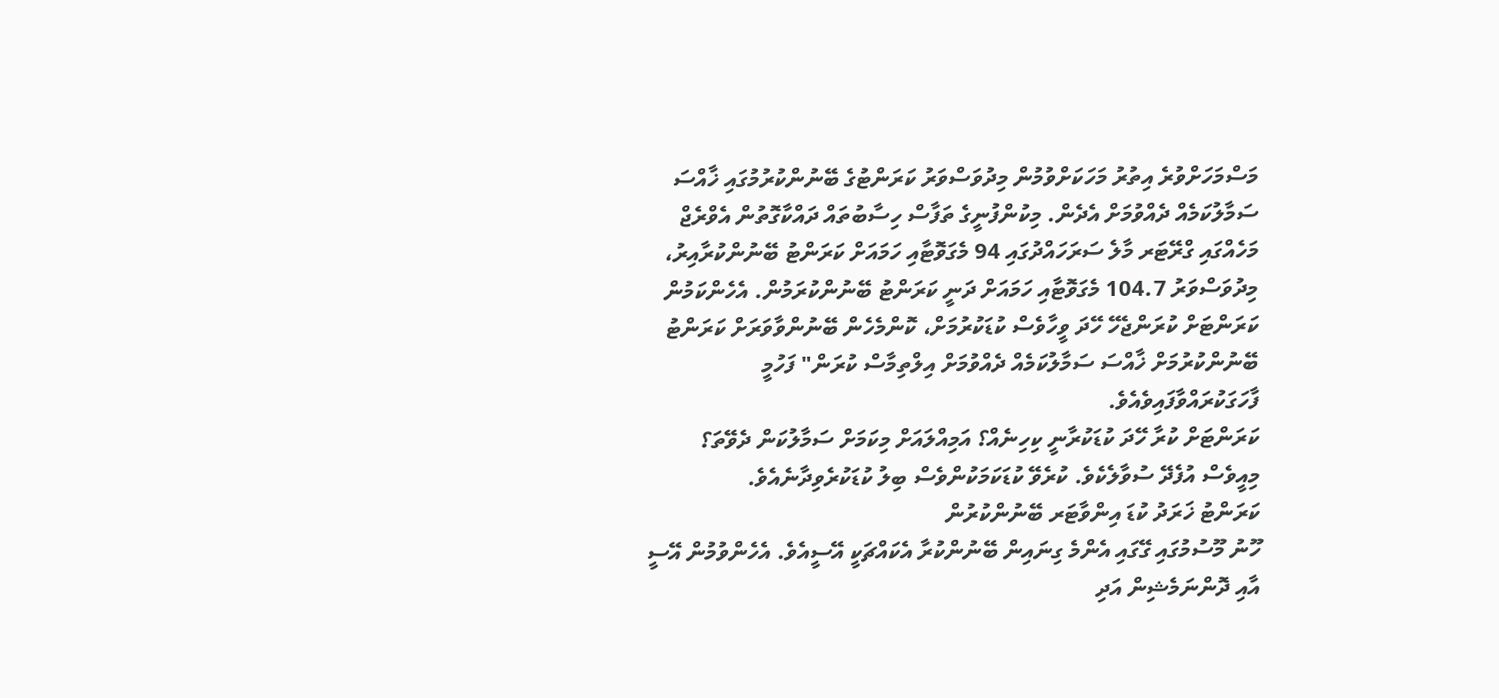މަސްމަހަށްވުރެ އިތުރު މަހަކަށްވުމުން މިދުވަސްވަރު ކަރަންޓުގެ ބޭނުންކުރުމުގައި ޚާއްސަ ސަމާލުކަމެއް ދެއްވުމަށް އެދެން. މިކުންފުނީގެ ތަފާސް ހިސާބުތައް ދައްކާގޮތުން އެވްރެޖް މަހެއްގައި ގްރޭޓަރ މާލެ ސަރަހައްދުގައި 94 މެގަވޮޓާއި ހަމައަށް ކަރަންޓު ބޭނުންކުރާއިރު، މިދުވަސްވަރު 104.7 މެގަވޮޓާއި ހަމައަށް ދަނީ ކަރަންޓު ބޭނުންކުރަމުން. އެހެންކަމުން ކަރަންޓަށް ކުރަންޖެހޭ ހޭދަ ވީހާވެސް ކުޑަކުރުމަށް، ކޮންމެހެން ބޭނުންވާވަރަށް ކަރަންޓު ބޭނުންކުރުމަށް ޚާއްސަ ސަމާލުކަމެއް ދެއްވުމަށް އިލްތިމާސް ކުރަން" ފަހުމީ ފާހަގަކުރައްވާފައިވެއެވެ.
ކަރަންޓަށް ކުރާ ހޭދަ ކުޑަކުރާނީ ކިހިނެއް؟ އަމިއްލައަށް މިކަމަށް ސަމާލުކަން ދެވޭތަ؟ މިއީވެސް އުފެދޭ ސުވާލެކެވެ. ކުރެވޭ ކުޑަކަމަކުންވެސް ބިލު ކުޑަކުރެވިދާނެއެވެ.
ކަރަންޓު ޚަރަދު ކުޑަ އިންވާޓަރ ބޭނުންކުރުން
ހޫނު މޫސުމުގައި ގޭގައި އެންމެ ގިނައިން ބޭނުންކުރާ އެކައްޗަކީ އޭސީއެވެ. އެހެންވުމުން އޭސީ އާއި ދޮންނަމެޝިން އަދި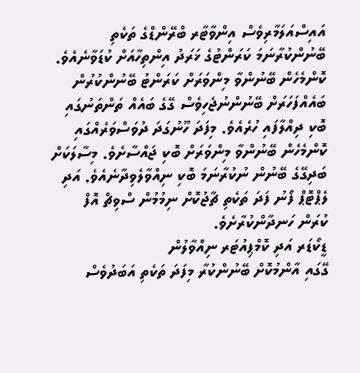އައިސްއަލަމާރިވެސް އިންވާޓާރ ބްރޭންޑްގެ ތަކެތި ބޭނުންކުރާނަމަ ކަރަންޓުގެ ޚަރަދު އިންތިހާއަށް ކުޑަވާނެއެވެ.
ކޮންމެހެން ބޭނުންވާ މިންވަރަށް ކަރަންޓު ބޭނުންކުރުން
ބައެއްފަހަރަށް ބޭނުންނުޖެހިވެސް ގޭގެ ބައެއް ތަންތަނުގައި ބޮކި ދިއްލާފައި ހުރެއެވެ. މިފަދަ ހޫނުގަދަ ދުވަސްވަރެއްގައި ކޮންމެހެން ބޭނުންވާ މިންވަރަށް ބޮކި ޖައްސާށެވެ. މިސާލަކަށް ބަދިގޭގެ ބޭނުން ނުކުރާނަމަ ބޮކި ނިއްވާލެވިދާނެއެވެ. އަދި ލެޕްޓޮޕް ފޯނު ފަދަ ތަކެތި ޗާޖުކޮށް ނިމުމުން ސްވިޗް އޮފް ކުރަން ހަނދާންކުރާށެވެ.
ޑީކޯޑަރ އަދި ކޮމްޕިއުޓަރ ނިއްވާލުން
ގޭގައި އާންމުކޮށް ބޭނުންކުރާ މިފަދަ ތަކެތި އަބަދުވެސް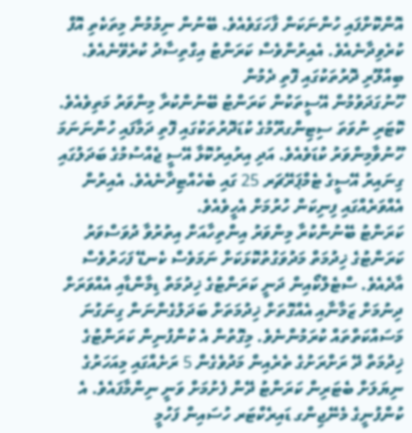އޮންކޮށްފައި ހުންނަކަން ފާހަގަވެއެވެ. ބޭނުން ނިމުމުން މިތަކެތި އޮފް ކުރެވިދާނެއެވެ. އެއިރުންވެސް ކަރަންޓު އިގްތިސާދު ކުރެވޭނެއެވެ.
ބިއްލޫރި ދޮރުތަކުގައި ފޮތި ދެމުން
ހޫނުގަދަވުމުން އޭސީތަކުން ކަރަންޓު ބޭނުންކުރާ މިންވަރު މަތިވެއެވެ. ކޮޓަރި ނުވަތަ ސިޓިންގރޫމުގެ ކުޑަދޮރުތަކުގައި ފޮތި ދަމާފައި ހުންނަނަމަ ހޫނުވާމިންވަރު ކުޑަވެއެވެ. އަދި އިރުއިރުކޮޅާ އޭސީ ޖެއްސުމުގެ ބަދަލުގައި ގިނައިރު އޭސީގެ ޓެމްޕަރޭޗަރ 25 ގައި ބެހެއްޓިދާނެއެވެ. އެއިރުން އެއްވަރެއްގައި ފިނިކަން ހުރުމަށް އެހީވެއެވެ.
ކަރަންޓު ބޭނުންކުރާ މިންވަރު އިންތިހާއަށް އިތުރުވާ ދުވަސްވަރު ކަރަންޓުގެ ޚިދުމަތް މަދުވަގުތުކޮޅަކަށް ނަމަވެސް ކެނޑޭ ފަހަރުވެސް އާދެއެވެ. ސްޓެލްކޯއިން ދަނީ ކަރަންޓުގެ ޚިދުމަތް ޑިމާންޑާއި އެއްވަރަށް ދިނުމަށް ޒަމާނާއި އެއްގޮތަށް ޚިދުމަތަށް ބަދަލުގެންނަން ގިނަގުނަ މަސައްކަތްތައް ކުރަމުންނެވެ. މިގޮތުން އެ ކުންފުނިން ކަރަންޓުގެ ޚިދުމަތް ދޭ ރަށްރަށުގެ ތެރެއިން މަދުވެގެން 5 ރަށެއްގައި މިއަހަރުގެ ނިޔަލަށް ބެޓަރިން ކަރަންޓު ދޭން ފެށުމަށް ވަނީ ނިންމާފައެވެ. އެ ކުންފުނީގެ މެނޭޖިންގ ޑައިރެކްޓަރ ހުސައިން ފަހުމީ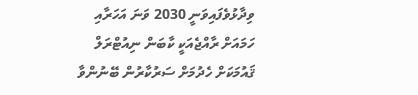ވިދާޅުވެފައިވަނީ 2030 ވަނަ އަހަރާއި ހަމައަށް ރާއްޖެއަކީ ކާބަން ނިއުޓްރަލް ޤައުމަކަށް ހެދުމަށް ސަރުކާރުން ބޭނުންވާ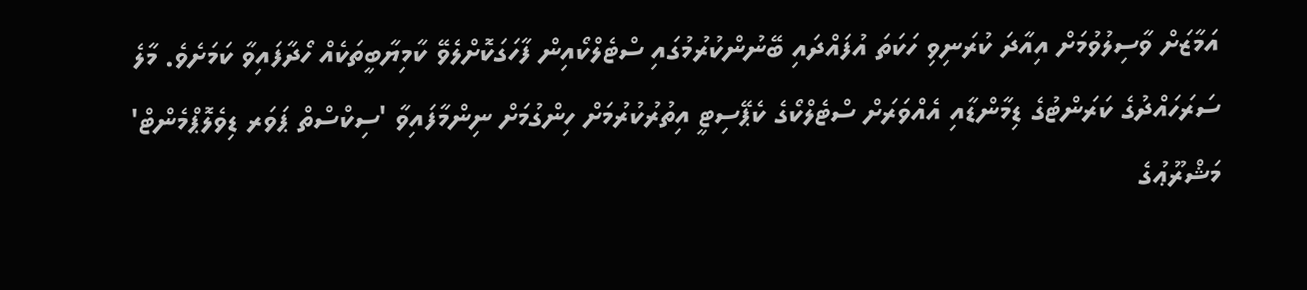އަމާޒަށް ވާސިލުވުމަށް އިއާދަ ކުރަނިވި ހަކަތަ އުފައްދައި ބޭނުންކުރުމުގައި ސްޓެލްކޯއިން ފާހަގަކޮށްލެވޭ ކާމިޔާބީތަކެއް ހޯދާފައިވާ ކަމަށެވެ. މާލެ ސަރަހައްދުގެ ކަރަންޓުގެ ޑިމާންޑާއި އެއްވަރަށް ސްޓެލްކޯގެ ކެޕޭސިޓީ އިތުރުކުރުމަށް ހިންގުމަށް ނިންމާފައިވާ 'ސިކްސްތް ޕަވަރ ޑިވެލޮޕްމެންޓް' މަޝްރޫޢުގެ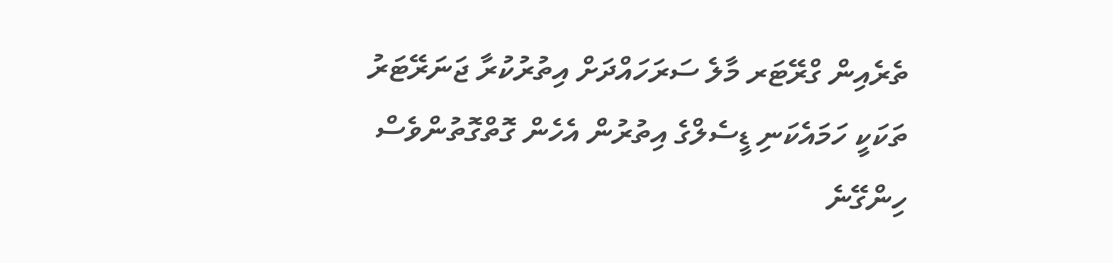ތެރެއިން ގްރޭޓަރ މާލެ ސަރަހައްދަށް އިތުރުކުރާ ޖަނަރޭޓަރު ތަކަކީ ހަމައެކަނި ޑީސެލްގެ އިތުރުން އެހެން ގޮތްގޮތުންވެސް ހިންގޭނެ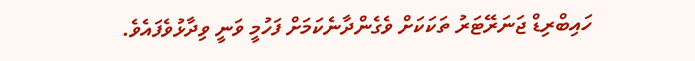ހައިބްރިޑް ޖަނަރޭޓަރު ތަކަކަށް ވެގެންދާނެކަމަށް ފަހުމީ ވަނީ ވިދާޅުވެފައެވެ.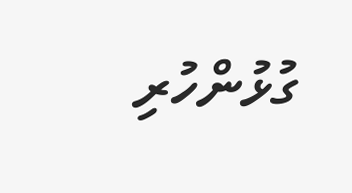ގުޅުންހުރި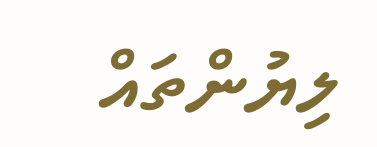ލިޔުންތައް